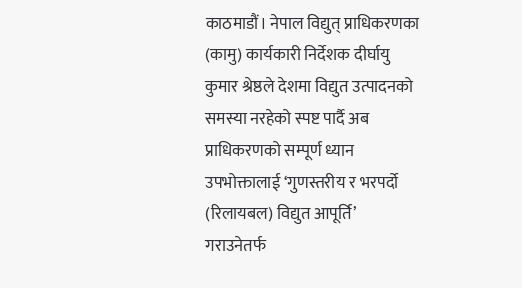काठमाडौं। नेपाल विद्युत् प्राधिकरणका (कामु) कार्यकारी निर्देशक दीर्घायु कुमार श्रेष्ठले देशमा विद्युत उत्पादनको समस्या नरहेको स्पष्ट पार्दै अब प्राधिकरणको सम्पूर्ण ध्यान उपभोक्तालाई ‘गुणस्तरीय र भरपर्दो (रिलायबल) विद्युत आपूर्ति’ गराउनेतर्फ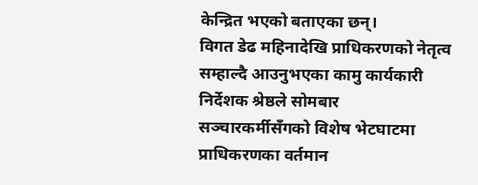केन्द्रित भएको बताएका छन्।
विगत डेढ महिनादेखि प्राधिकरणको नेतृत्व सम्हाल्दै आउनुभएका कामु कार्यकारी निर्देशक श्रेष्ठले सोमबार सञ्चारकर्मीसँगको विशेष भेटघाटमा प्राधिकरणका वर्तमान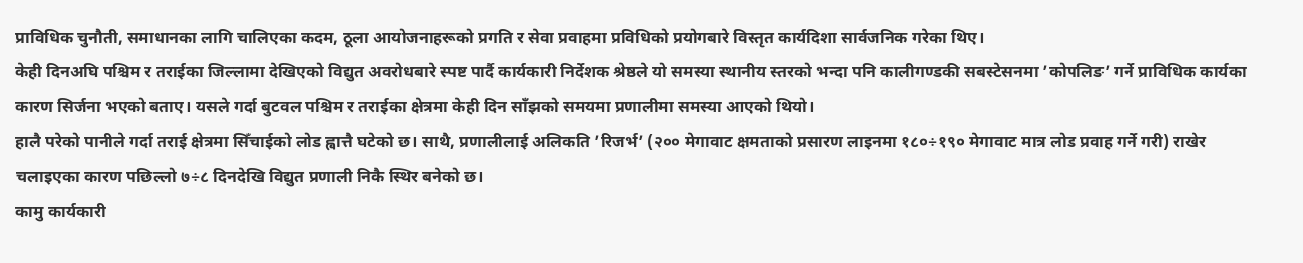प्राविधिक चुनौती, समाधानका लागि चालिएका कदम, ठूला आयोजनाहरूको प्रगति र सेवा प्रवाहमा प्रविधिको प्रयोगबारे विस्तृत कार्यदिशा सार्वजनिक गरेका थिए।
केही दिनअघि पश्चिम र तराईका जिल्लामा देखिएको विद्युत अवरोधबारे स्पष्ट पार्दै कार्यकारी निर्देशक श्रेष्ठले यो समस्या स्थानीय स्तरको भन्दा पनि कालीगण्डकी सबस्टेसनमा ’कोपलिङ’ गर्ने प्राविधिक कार्यका कारण सिर्जना भएको बताए। यसले गर्दा बुटवल पश्चिम र तराईका क्षेत्रमा केही दिन साँझको समयमा प्रणालीमा समस्या आएको थियो।
हालै परेको पानीले गर्दा तराई क्षेत्रमा सिँचाईको लोड ह्वात्तै घटेको छ। साथै, प्रणालीलाई अलिकति ’रिजर्भ’ (२०० मेगावाट क्षमताको प्रसारण लाइनमा १८०÷१९० मेगावाट मात्र लोड प्रवाह गर्ने गरी) राखेर चलाइएका कारण पछिल्लो ७÷८ दिनदेखि विद्युत प्रणाली निकै स्थिर बनेको छ।
कामु कार्यकारी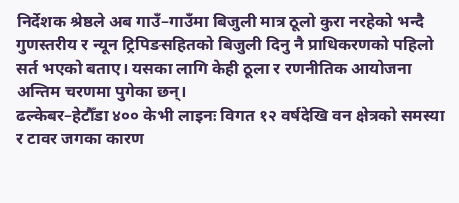निर्देशक श्रेष्ठले अब गाउँ–गाउँमा बिजुली मात्र ठूलो कुरा नरहेको भन्दै गुणस्तरीय र न्यून ट्रिपिङसहितको बिजुली दिनु नै प्राधिकरणको पहिलो सर्त भएको बताए। यसका लागि केही ठूला र रणनीतिक आयोजना अन्तिम चरणमा पुगेका छन्।
ढल्केबर–हेटौँडा ४०० केभी लाइनः विगत १२ वर्षदेखि वन क्षेत्रको समस्या र टावर जगका कारण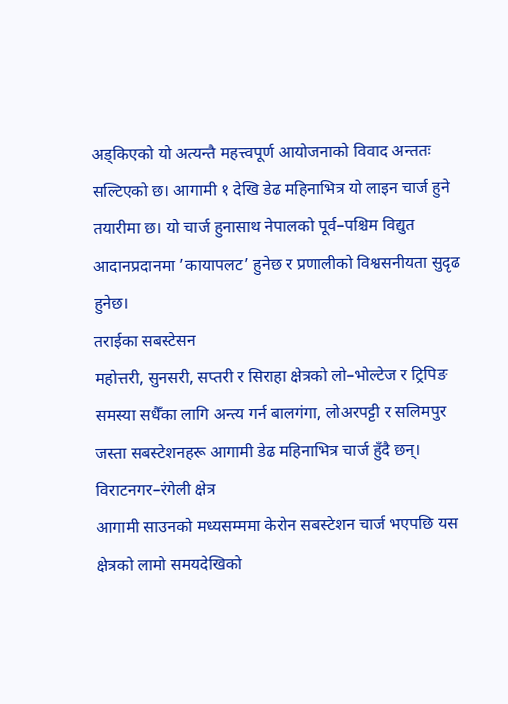अड्किएको यो अत्यन्तै महत्त्वपूर्ण आयोजनाको विवाद अन्ततः सल्टिएको छ। आगामी १ देखि डेढ महिनाभित्र यो लाइन चार्ज हुने तयारीमा छ। यो चार्ज हुनासाथ नेपालको पूर्व–पश्चिम विद्युत आदानप्रदानमा ’कायापलट’ हुनेछ र प्रणालीको विश्वसनीयता सुदृढ हुनेछ।
तराईका सबस्टेसन
महोत्तरी, सुनसरी, सप्तरी र सिराहा क्षेत्रको लो–भोल्टेज र ट्रिपिङ समस्या सधैँका लागि अन्त्य गर्न बालगंगा, लोअरपट्टी र सलिमपुर जस्ता सबस्टेशनहरू आगामी डेढ महिनाभित्र चार्ज हुँदै छन्।
विराटनगर–रंगेली क्षेत्र
आगामी साउनको मध्यसम्ममा केरोन सबस्टेशन चार्ज भएपछि यस क्षेत्रको लामो समयदेखिको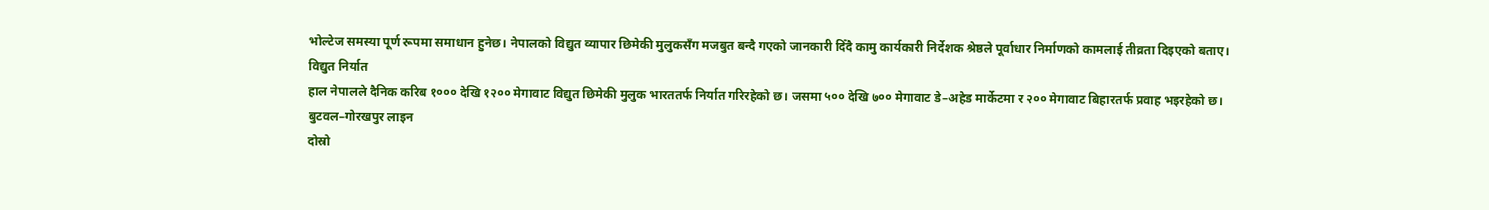भोल्टेज समस्या पूर्ण रूपमा समाधान हुनेछ। नेपालको विद्युत व्यापार छिमेकी मुलुकसँग मजबुत बन्दै गएको जानकारी दिँदै कामु कार्यकारी निर्देशक श्रेष्ठले पूर्वाधार निर्माणको कामलाई तीव्रता दिइएको बताए।
विद्युत निर्यात
हाल नेपालले दैनिक करिब १००० देखि १२०० मेगावाट विद्युत छिमेकी मुलुक भारततर्फ निर्यात गरिरहेको छ। जसमा ५०० देखि ७०० मेगावाट डे–अहेड मार्केटमा र २०० मेगावाट बिहारतर्फ प्रवाह भइरहेको छ।
बुटवल–गोरखपुर लाइन
दोस्रो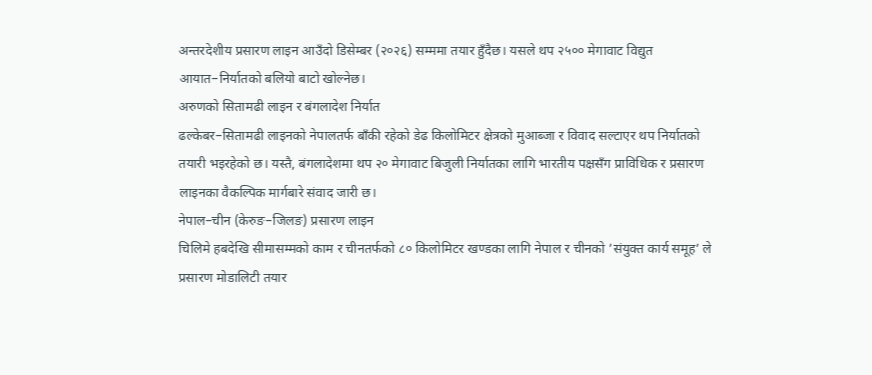अन्तरदेशीय प्रसारण लाइन आउँदो डिसेम्बर (२०२६) सम्ममा तयार हुँदैछ। यसले थप २५०० मेगावाट विद्युत आयात–निर्यातको बलियो बाटो खोल्नेछ।
अरुणको सितामढी लाइन र बंगलादेश निर्यात
ढल्केबर–सितामढी लाइनको नेपालतर्फ बाँकी रहेको डेढ किलोमिटर क्षेत्रको मुआब्जा र विवाद सल्टाएर थप निर्यातको तयारी भइरहेको छ। यस्तै, बंगलादेशमा थप २० मेगावाट बिजुली निर्यातका लागि भारतीय पक्षसँग प्राविधिक र प्रसारण लाइनका वैकल्पिक मार्गबारे संवाद जारी छ।
नेपाल–चीन (केरुङ–जिलङ) प्रसारण लाइन
चिलिमे हबदेखि सीमासम्मको काम र चीनतर्फको ८० किलोमिटर खण्डका लागि नेपाल र चीनको ’संयुक्त कार्य समूह’ ले प्रसारण मोडालिटी तयार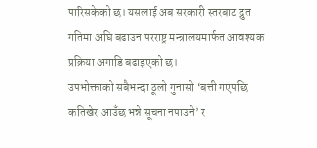पारिसकेको छ। यसलाई अब सरकारी स्तरबाट द्रुत गतिमा अघि बढाउन परराष्ट्र मन्त्रालयमार्फत आवश्यक प्रक्रिया अगाडि बढाइएको छ।
उपभोक्ताको सबैभन्दा ठूलो गुनासो ‘बत्ती गएपछि कतिखेर आउँछ भन्ने सूचना नपाउने’ र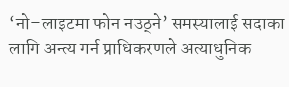‘नो–लाइटमा फोन नउठ्ने’ समस्यालाई सदाका लागि अन्त्य गर्न प्राधिकरणले अत्याधुनिक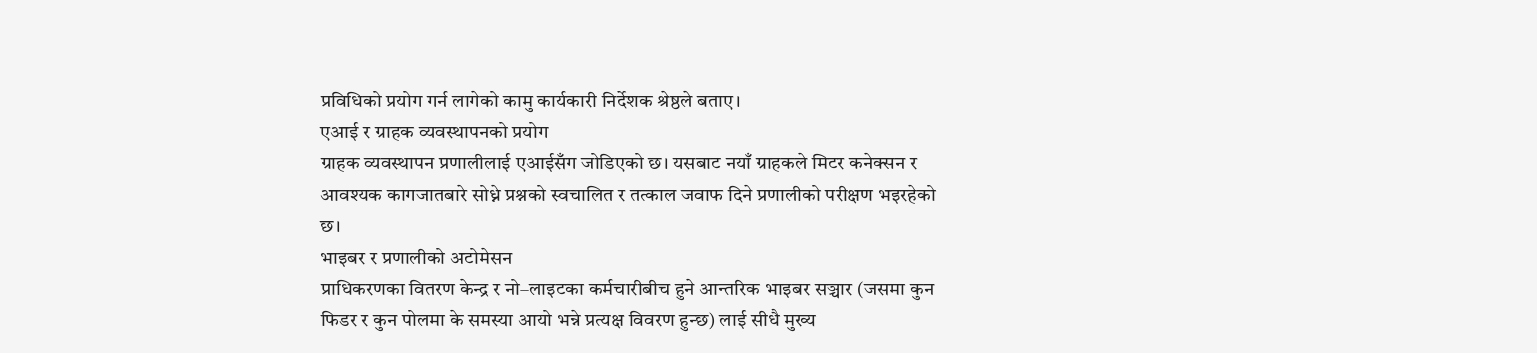प्रविधिको प्रयोग गर्न लागेको कामु कार्यकारी निर्देशक श्रेष्ठले बताए।
एआई र ग्राहक व्यवस्थापनको प्रयोग
ग्राहक व्यवस्थापन प्रणालीलाई एआईसँग जोडिएको छ। यसबाट नयाँ ग्राहकले मिटर कनेक्सन र आवश्यक कागजातबारे सोध्ने प्रश्नको स्वचालित र तत्काल जवाफ दिने प्रणालीको परीक्षण भइरहेको छ।
भाइबर र प्रणालीको अटोमेसन
प्राधिकरणका वितरण केन्द्र र नो–लाइटका कर्मचारीबीच हुने आन्तरिक भाइबर सञ्चार (जसमा कुन फिडर र कुन पोलमा के समस्या आयो भन्ने प्रत्यक्ष विवरण हुन्छ) लाई सीधै मुख्य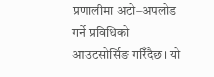प्रणालीमा अटो–अपलोड गर्ने प्रविधिको आउटसोर्सिङ गरिँदैछ। यो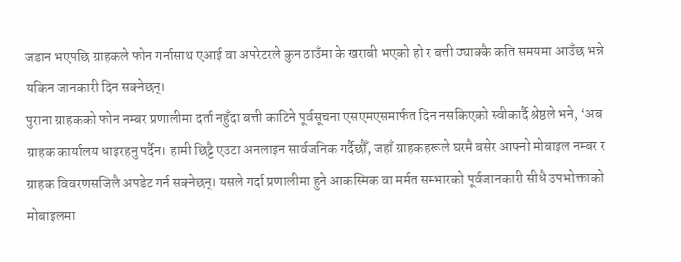जडान भएपछि ग्राहकले फोन गर्नासाथ एआई वा अपरेटरले कुन ठाउँमा के खराबी भएको हो र बत्ती ठ्याक्कै कति समयमा आउँछ भन्ने यकिन जानकारी दिन सक्नेछन्।
पुराना ग्राहकको फोन नम्बर प्रणालीमा दर्ता नहुँदा बत्ती काटिने पूर्वसूचना एसएमएसमार्फत दिन नसकिएको स्वीकार्दै श्रेष्ठले भने, ‘अब ग्राहक कार्यालय धाइरहनु पर्दैन। हामी छिट्टै एउटा अनलाइन सार्वजनिक गर्दैछौँ, जहाँ ग्राहकहरूले घरमै बसेर आफ्नो मोबाइल नम्बर र ग्राहक विवरणसजिलै अपडेट गर्न सक्नेछन्। यसले गर्दा प्रणालीमा हुने आकस्मिक वा मर्मत सम्भारको पूर्वजानकारी सीधै उपभोक्ताको मोबाइलमा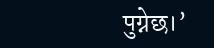पुग्नेछ।’